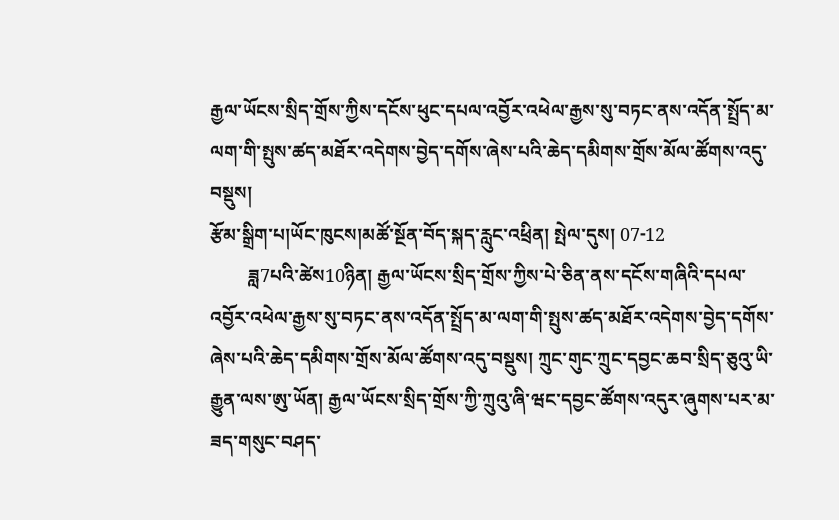རྒྱལ་ཡོངས་སྲིད་གྲོས་ཀྱིས་དངོས་ཕུང་དཔལ་འབྱོར་འཕེལ་རྒྱས་སུ་བཏང་ནས་འདོན་སྤྲོད་མ་ལག་གི་སྤུས་ཚད་མཐོར་འདེགས་བྱེད་དགོས་ཞེས་པའི་ཆེད་དམིགས་གྲོས་མོལ་ཚོགས་འདུ་བསྡུས།
རྩོམ་སྒྲིག་པ།ཡོང་ཁུངས།མཚོ་སྔོན་བོད་སྐད་རླུང་འཕྲིན། སྤེལ་དུས། 07-12
        ཟླ7པའི་ཚེས10ཉིན། རྒྱལ་ཡོངས་སྲིད་གྲོས་ཀྱིས་པེ་ཅིན་ནས་དངོས་གཞིའི་དཔལ་འབྱོར་འཕེལ་རྒྱས་སུ་བཏང་ནས་འདོན་སྤྲོད་མ་ལག་གི་སྤུས་ཚད་མཐོར་འདེགས་བྱེད་དགོས་ཞེས་པའི་ཆེད་དམིགས་གྲོས་མོལ་ཚོགས་འདུ་བསྡུས། ཀྲུང་གུང་ཀྲུང་དབྱང་ཆབ་སྲིད་ཅུའུ་ཡི་རྒྱུན་ལས་ཨུ་ཡོན། རྒྱལ་ཡོངས་སྲིད་གྲོས་ཀྱི་ཀྲུའུ་ཞི་ཝང་དབྱང་ཚོགས་འདུར་ཞུགས་པར་མ་ཟད་གསུང་བཤད་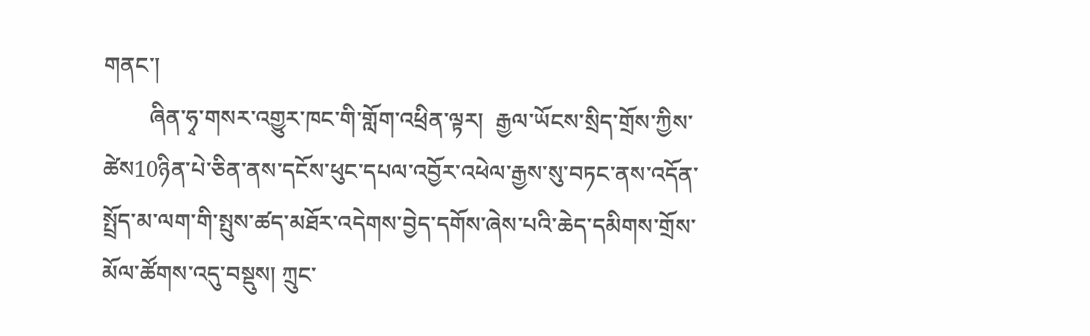གནང་།
        ཞིན་ཧྭ་གསར་འགྱུར་ཁང་གི་གློག་འཕྲིན་ལྟར།  རྒྱལ་ཡོངས་སྲིད་གྲོས་ཀྱིས་ཚེས10ཉིན་པེ་ཅིན་ནས་དངོས་ཕུང་དཔལ་འབྱོར་འཕེལ་རྒྱས་སུ་བཏང་ནས་འདོན་སྤྲོད་མ་ལག་གི་སྤུས་ཚད་མཐོར་འདེགས་བྱེད་དགོས་ཞེས་པའི་ཆེད་དམིགས་གྲོས་མོལ་ཚོགས་འདུ་བསྡུས། ཀྲུང་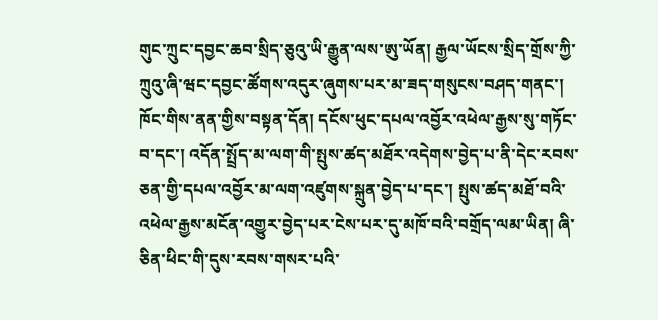གུང་ཀྲུང་དབྱང་ཆབ་སྲིད་ཅུའུ་ཡི་རྒྱུན་ལས་ཨུ་ཡོན། རྒྱལ་ཡོངས་སྲིད་གྲོས་ཀྱི་ཀྲུའུ་ཞི་ཝང་དབྱང་ཚོགས་འདུར་ཞུགས་པར་མ་ཟད་གསུངས་བཤད་གནང་། ཁོང་གིས་ནན་གྱིས་བསྟན་དོན། དངོས་ཕུང་དཔལ་འབྱོར་འཕེལ་རྒྱས་སུ་གཏོང་བ་དང་། འདོན་སྤྲོད་མ་ལག་གི་སྤུས་ཚད་མཐོར་འདེགས་བྱེད་པ་ནི་དེང་རབས་ཅན་གྱི་དཔལ་འབྱོར་མ་ལག་འཛུགས་སྐྲུན་བྱེད་པ་དང་། སྤུས་ཚད་མཐོ་བའི་འཕེལ་རྒྱས་མངོན་འགྱུར་བྱེད་པར་ངེས་པར་དུ་མཁོ་བའི་བགྲོད་ལམ་ཡིན། ཞི་ཅིན་ཕིང་གི་དུས་རབས་གསར་པའི་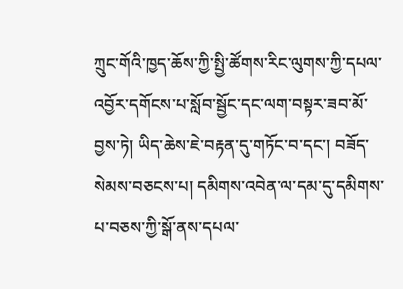ཀྲུང་གོའི་ཁྱད་ཆོས་ཀྱི་སྤྱི་ཚོགས་རིང་ལུགས་ཀྱི་དཔལ་འབྱོར་དགོངས་པ་སློབ་སྦྱོང་དང་ལག་བསྟར་ཟབ་མོ་བྱས་ཏེ། ཡིད་ཆེས་ཇེ་བརྟན་དུ་གཏོང་བ་དང་། བཟོད་སེམས་བཅངས་པ། དམིགས་འབེན་ལ་དམ་དུ་དམིགས་པ་བཅས་ཀྱི་སྒོ་ནས་དཔལ་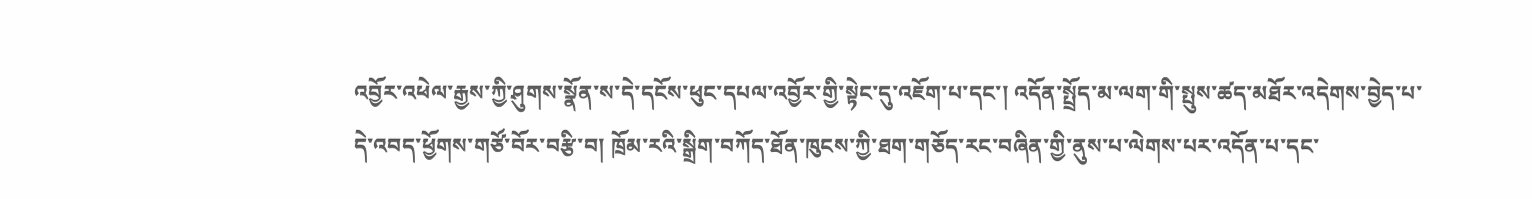འབྱོར་འཕེལ་རྒྱས་ཀྱི་ཤུགས་སྣོན་ས་དེ་དངོས་ཕུང་དཔལ་འབྱོར་གྱི་སྟེང་དུ་འཇོག་པ་དང་། འདོན་སྤྲོད་མ་ལག་གི་སྤུས་ཚད་མཐོར་འདེགས་བྱེད་པ་དེ་འབད་ཕྱོགས་གཙོ་བོར་བརྩི་བ། ཁྲོམ་རའི་སྒྲིག་བཀོད་ཐོན་ཁུངས་ཀྱི་ཐག་གཅོད་རང་བཞིན་གྱི་ནུས་པ་ལེགས་པར་འདོན་པ་དང་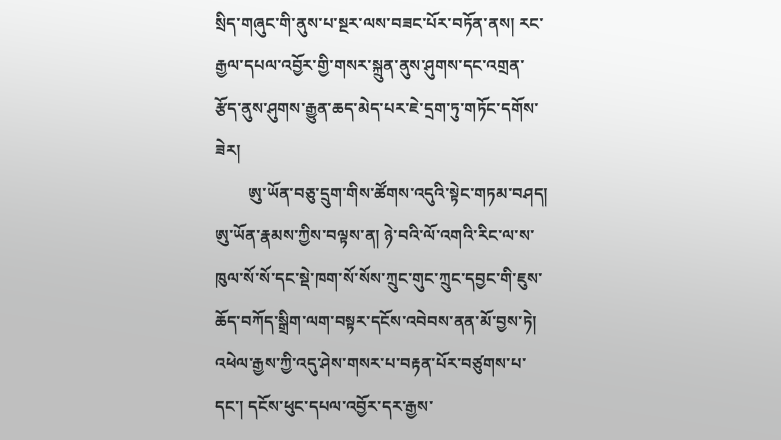སྲིད་གཞུང་གི་ནུས་པ་སྔར་ལས་བཟང་པོར་བཏོན་ནས། རང་རྒྱལ་དཔལ་འབྱོར་གྱི་གསར་སྐྲུན་ནུས་ཤུགས་དང་འགྲན་རྩོད་ནུས་ཤུགས་རྒྱུན་ཆད་མེད་པར་ཇེ་དྲག་ཏུ་གཏོང་དགོས་ཟེར།
        ཨུ་ཡོན་བཅུ་དྲུག་གིས་ཚོགས་འདུའི་སྟེང་གཏམ་བཤད། ཨུ་ཡོན་རྣམས་ཀྱིས་བལྟས་ན། ཉེ་བའི་ལོ་འགའི་རིང་ལ་ས་ཁུལ་སོ་སོ་དང་སྡེ་ཁག་སོ་སོས་ཀྲུང་གུང་ཀྲུང་དབྱང་གི་ཇུས་ཆོད་བཀོད་སྒྲིག་ལག་བསྟར་དངོས་འབེབས་ནན་མོ་བྱས་ཏེ། འཕེལ་རྒྱས་ཀྱི་འདུ་ཤེས་གསར་པ་བརྟན་པོར་བཙུགས་པ་དང་། དངོས་ཕུང་དཔལ་འབྱོར་དར་རྒྱས་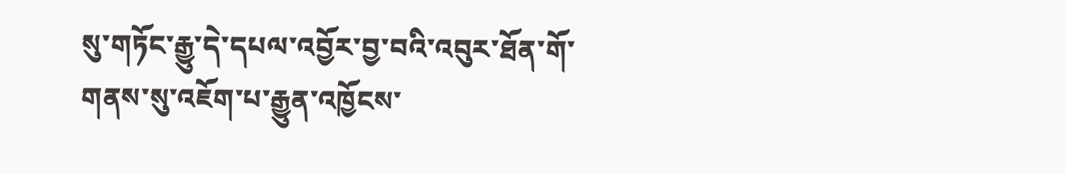སུ་གཏོང་རྒྱུ་དེ་དཔལ་འབྱོར་བྱ་བའི་འབུར་ཐོན་གོ་གནས་སུ་འཇོག་པ་རྒྱུན་འཁྱོངས་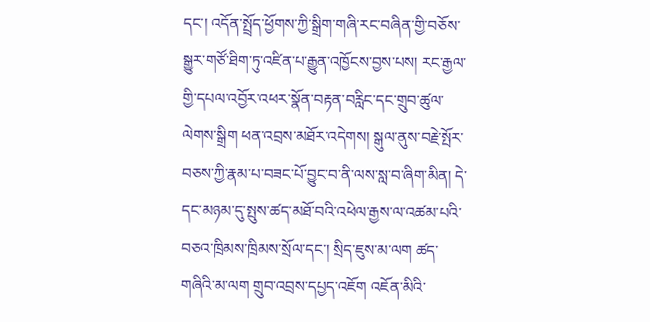དང་། འདོན་སྤྲོད་ཕྱོགས་ཀྱི་སྒྲིག་གཞི་རང་བཞིན་གྱི་བཅོས་སྒྱུར་གཙོ་ཐིག་ཏུ་འཛིན་པ་རྒྱུན་འཁྱོངས་བྱས་པས། རང་རྒྱལ་གྱི་དཔལ་འབྱོར་འཕར་སྣོན་བརྟན་བརླིང་དང་གྲུབ་ཚུལ་ལེགས་སྒྲིག ཕན་འབྲས་མཐོར་འདེགས། སྒུལ་ནུས་བརྗེ་སྤོར་བཅས་ཀྱི་རྣམ་པ་བཟང་པོ་བྱུང་བ་ནི་ལས་སླ་བ་ཞིག་མིན། དེ་དང་མཉམ་དུ་སྤུས་ཚད་མཐོ་བའི་འཕེལ་རྒྱས་ལ་འཚམ་པའི་བཅའ་ཁྲིམས་ཁྲིམས་སྲོལ་དང་། སྲིད་ཇུས་མ་ལག ཚད་གཞིའི་མ་ལག གྲུབ་འབྲས་དཔྱད་འཇོག འཇོན་མིའི་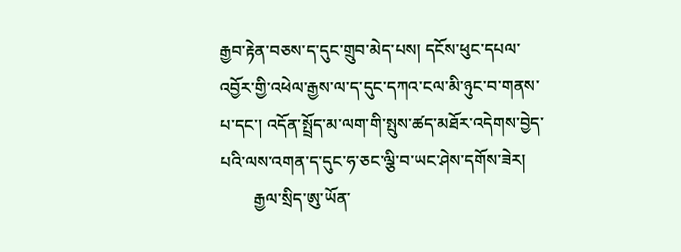རྒྱབ་རྟེན་བཅས་ད་དུང་གྲུབ་མེད་པས། དངོས་ཕུང་དཔལ་འབྱོར་གྱི་འཕེལ་རྒྱས་ལ་ད་དུང་དཀའ་ངལ་མི་ཉུང་བ་གནས་པ་དང་། འདོན་སྤྲོད་མ་ལག་གི་སྤུས་ཚད་མཐོར་འདེགས་བྱེད་པའི་ལས་འགན་ད་དུང་ཧ་ཅང་ལྕི་བ་ཡང་ཤེས་དགོས་ཟེར།
        རྒྱལ་སྲིད་ཨུ་ཡོན་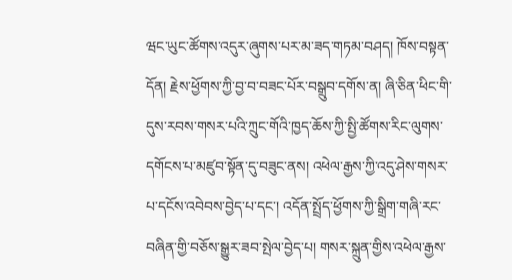ཝང་ཡུང་ཚོགས་འདུར་ཞུགས་པར་མ་ཟད་གཏམ་བཤད། ཁོས་བསྟན་དོན། རྗེས་ཕྱོགས་ཀྱི་བྱ་བ་བཟང་པོར་བསྒྲུབ་དགོས་ན། ཞི་ཅིན་ཕིང་གི་དུས་རབས་གསར་པའི་ཀྲུང་གོའི་ཁྱད་ཆོས་ཀྱི་སྤྱི་ཚོགས་རིང་ལུགས་དགོངས་པ་མཛུབ་སྟོན་དུ་བཟུང་ནས། འཕེལ་རྒྱས་ཀྱི་འདུ་ཤེས་གསར་པ་དངོས་འབེབས་བྱེད་པ་དང་། འདོན་སྤྲོད་ཕྱོགས་ཀྱི་སྒྲིག་གཞི་རང་བཞིན་གྱི་བཅོས་སྒྱུར་ཟབ་སྤེལ་བྱེད་པ། གསར་སྐྲུན་གྱིས་འཕེལ་རྒྱས་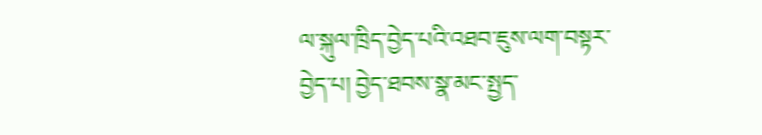ལ་སྐུལ་ཁྲིད་བྱེད་པའི་འཐབ་ཇུས་ལག་བསྟར་བྱེད་པ། བྱེད་ཐབས་སྣ་མང་སྤྱད་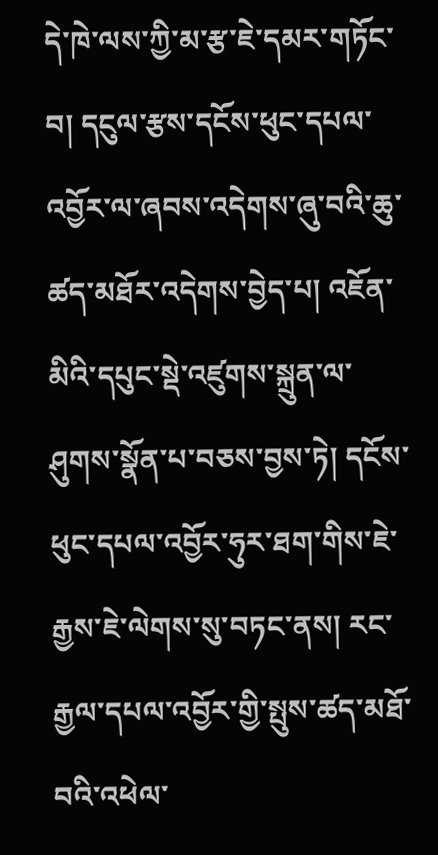དེ་ཁེ་ལས་ཀྱི་མ་རྩ་ཇེ་དམར་གཏོང་བ། དངུལ་རྩས་དངོས་ཕུང་དཔལ་འབྱོར་ལ་ཞབས་འདེགས་ཞུ་བའི་ཆུ་ཚད་མཐོར་འདེགས་བྱེད་པ། འཇོན་མིའི་དཔུང་སྡེ་འཛུགས་སྐྲུན་ལ་ཤུགས་སྣོན་པ་བཅས་བྱས་ཏེ། དངོས་ཕུང་དཔལ་འབྱོར་ཧུར་ཐག་གིས་ཇེ་རྒྱས་ཇེ་ལེགས་སུ་བཏང་ནས། རང་རྒྱལ་དཔལ་འབྱོར་གྱི་སྤུས་ཚད་མཐོ་བའི་འཕེལ་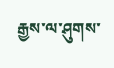རྒྱས་ལ་ཤུགས་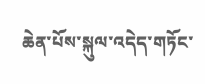ཆེན་པོས་སྐུལ་འདེད་གཏོང་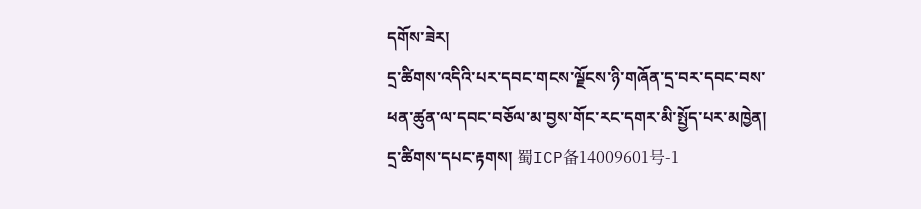དགོས་ཟེར།
དྲ་ཚིགས་འདིའི་པར་དབང་གངས་ལྗོངས་ཉི་གཞོན་དྲ་བར་དབང་བས་ཕན་ཚུན་ལ་དབང་བཅོལ་མ་བྱས་གོང་རང་དགར་མི་སྤྱོད་པར་མཁྱེན།
དྲ་ཚིགས་དཔང་རྟགས། 蜀ICP备14009601号-1